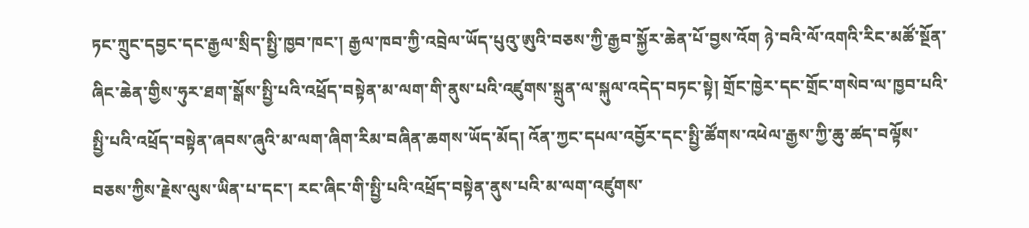ཏང་ཀྲུང་དབྱང་དང་རྒྱལ་སྲིད་སྤྱི་ཁྱབ་ཁང་། རྒྱལ་ཁབ་ཀྱི་འབྲེལ་ཡོད་པུའུ་ཨུའི་བཅས་ཀྱི་རྒྱབ་སྐྱོར་ཆེན་པོ་བྱས་འོག ཉེ་བའི་ལོ་འགའི་རིང་མཚོ་སྔོན་ཞིང་ཆེན་གྱིས་ཧུར་ཐག་སྒོས་སྤྱི་པའི་འཕྲོད་བསྟེན་མ་ལག་གི་ནུས་པའི་འཛུགས་སྐྲུན་ལ་སྐུལ་འདེད་བཏང་སྟེ། གྲོང་ཁྱེར་དང་གྲོང་གསེབ་ལ་ཁྱབ་པའི་སྤྱི་པའི་འཕྲོད་བསྟེན་ཞབས་ཞུའི་མ་ལག་ཞིག་རིམ་བཞིན་ཆགས་ཡོད་མོད། འོན་ཀྱང་དཔལ་འབྱོར་དང་སྤྱི་ཚོགས་འཕེལ་རྒྱས་ཀྱི་ཆུ་ཚད་བལྟོས་བཅས་ཀྱིས་རྗེས་ལུས་ཡིན་པ་དང་། རང་ཞིང་གི་སྤྱི་པའི་འཕྲོད་བསྟེན་ནུས་པའི་མ་ལག་འཛུགས་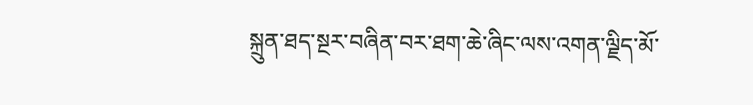སྐྲུན་ཐད་སྔར་བཞིན་བར་ཐག་ཆེ་ཞིང་ལས་འགན་ལྗིད་མོ་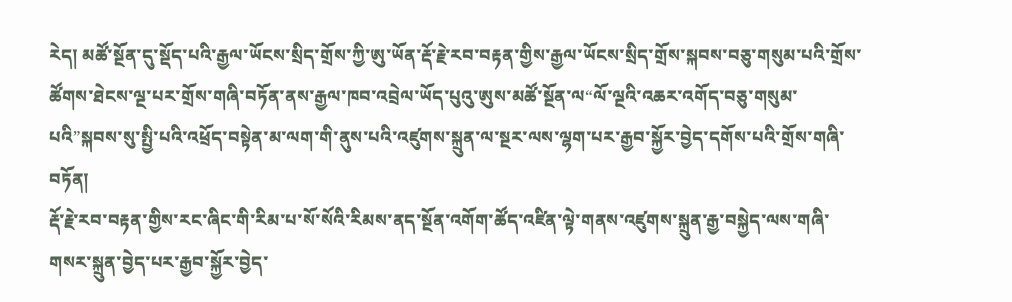རེད། མཚོ་སྔོན་དུ་སྡོད་པའི་རྒྱལ་ཡོངས་སྲིད་གྲོས་ཀྱི་ཨུ་ཡོན་རྡོ་རྗེ་རབ་བརྟན་གྱིས་རྒྱལ་ཡོངས་སྲིད་གྲོས་སྐབས་བཅུ་གསུམ་པའི་གྲོས་ཚོགས་ཐེངས་ལྔ་པར་གྲོས་གཞི་བཏོན་ནས་རྒྱལ་ཁབ་འབྲེལ་ཡོད་པུའུ་ཨུས་མཚོ་སྔོན་ལ“ལོ་ལྔའི་འཆར་འགོད་བཅུ་གསུམ་པའི”སྐབས་སུ་སྤྱི་པའི་འཕྲོད་བསྟེན་མ་ལག་གི་ནུས་པའི་འཛུགས་སྐྲུན་ལ་སྔར་ལས་ལྷག་པར་རྒྱབ་སྐྱོར་བྱེད་དགོས་པའི་གྲོས་གཞི་བཏོན།
རྡོ་རྗེ་རབ་བརྟན་གྱིས་རང་ཞིང་གི་རིམ་པ་སོ་སོའི་རིམས་ནད་སྔོན་འགོག་ཚོད་འཛིན་ལྟེ་གནས་འཛུགས་སྐྲུན་རྒྱ་བསྐྱེད་ལས་གཞི་གསར་སྐྲུན་བྱེད་པར་རྒྱབ་སྐྱོར་བྱེད་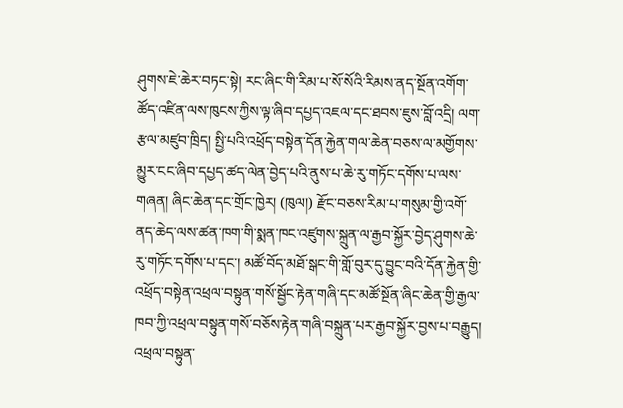ཤུགས་ཇེ་ཆེར་བཏང་སྟེ། རང་ཞིང་གི་རིམ་པ་སོ་སོའི་རིམས་ནད་སྔོན་འགོག་ཚོད་འཛིན་ལས་ཁུངས་ཀྱིས་ལྟ་ཞིབ་དཔྱད་འཇལ་དང་ཐབས་ཇུས་བློ་འདྲི། ལག་རྩལ་མཛུབ་ཁྲིད། སྤྱི་པའི་འཕྲོད་བསྟེན་དོན་རྐྱེན་གལ་ཆེན་བཅས་ལ་མགྱོགས་མྱུར་ངང་ཞིབ་དཔྱད་ཚད་ལེན་བྱེད་པའི་ནུས་པ་ཆེ་རུ་གཏོང་དགོས་པ་ལས་གཞན། ཞིང་ཆེན་དང་གྲོང་ཁྱེར། (ཁུལ།) རྫོང་བཅས་རིམ་པ་གསུམ་གྱི་འགོ་ནད་ཆེད་ལས་ཚན་ཁག་གི་སྨན་ཁང་འཛུགས་སྐྲུན་ལ་རྒྱབ་སྐྱོར་བྱེད་ཤུགས་ཆེ་རུ་གཏོང་དགོས་པ་དང་། མཚོ་བོད་མཐོ་སྒང་གི་གློ་བུར་དུ་བྱུང་བའི་དོན་རྐྱེན་གྱི་འཕྲོད་བསྟེན་འཕྲལ་བསྟུན་གསོ་སྦྱོང་རྟེན་གཞི་དང་མཚོ་སྔོན་ཞིང་ཆེན་གྱི་རྒྱལ་ཁབ་ཀྱི་འཕྲལ་བསྟུན་གསོ་བཅོས་རྟེན་གཞི་བསྐྲུན་པར་རྒྱབ་སྐྱོར་བྱས་པ་བརྒྱུད། འཕྲལ་བསྟུན་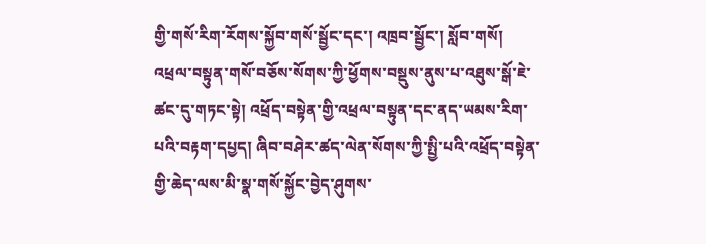གྱི་གསོ་རིག་རོགས་སྐྱོབ་གསོ་སྦྱོང་དང་། འཁྲབ་སྦྱོང་། སློབ་གསོ། འཕྲལ་བསྟུན་གསོ་བཅོས་སོགས་ཀྱི་ཕྱོགས་བསྡུས་ནུས་པ་འཐུས་སྒོ་ཇེ་ཚང་དུ་གཏང་སྟེ། འཕྲོད་བསྟེན་གྱི་འཕྲལ་བསྟུན་དང་ནད་ཡམས་རིག་པའི་བརྟག་དཔྱད། ཞིབ་བཤེར་ཚད་ལེན་སོགས་ཀྱི་སྤྱི་པའི་འཕྲོད་བསྟེན་གྱི་ཆེད་ལས་མི་སྣ་གསོ་སྐྱོང་བྱེད་ཤུགས་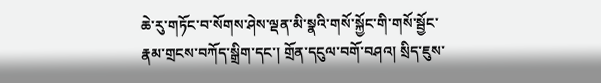ཆེ་རུ་གཏོང་བ་སོགས་ཤེས་ལྡན་མི་སྣའི་གསོ་སྐྱོང་གི་གསོ་སྦྱོང་རྣམ་གྲངས་བཀོད་སྒྲིག་དང་། གྲོན་དངུལ་བགོ་བཤའ། སྲིད་ཇུས་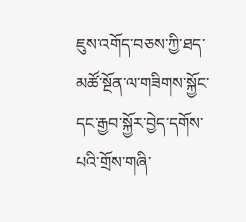ཇུས་འགོད་བཅས་ཀྱི་ཐད་མཚོ་སྔོན་ལ་གཟིགས་སྐྱོང་དང་རྒྱབ་སྐྱོར་བྱེད་དགོས་པའི་གྲོས་གཞི་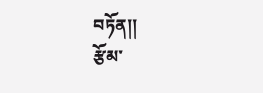བཏོན།།
རྩོམ་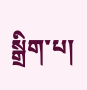སྒྲིག་པ།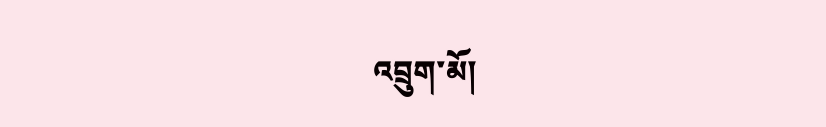འབྲུག་མོ།